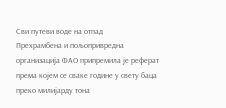Сви путеви воде на отпад
Прехрамбена и пољопривредна организација ФАО припремила је реферат према којем се сваке године у свету баца преко милијарду тона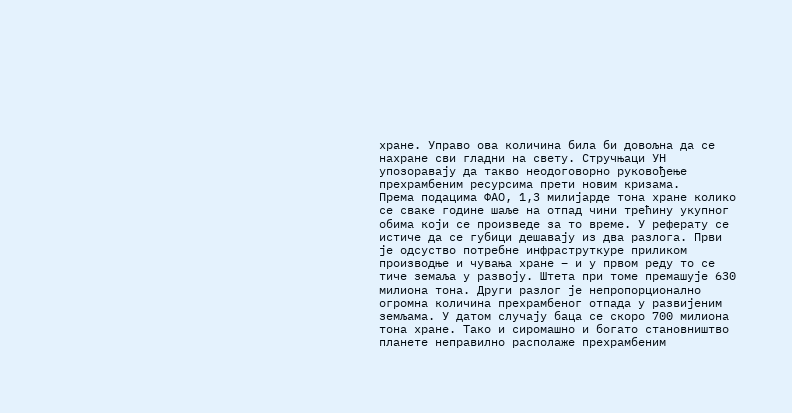хране. Управо ова количина била би довољна да се нахране сви гладни на свету. Стручњаци УН упозоравају да такво неодоговорно руковођење прехрамбеним ресурсима прети новим кризама.
Према подацима ФАО, 1,3 милијарде тона хране колико се сваке године шаље на отпад чини трећину укупног обима који се произведе за то време. У реферату се истиче да се губици дешавају из два разлога. Први је одсуство потребне инфраструткуре приликом производње и чувања хране – и у првом реду то се тиче земаља у развоју. Штета при томе премашује 630 милиона тона. Други разлог је непропорционално огромна количина прехрамбеног отпада у развијеним земљама. У датом случају баца се скоро 700 милиона тона хране. Тако и сиромашно и богато становништво планете неправилно располаже прехрамбеним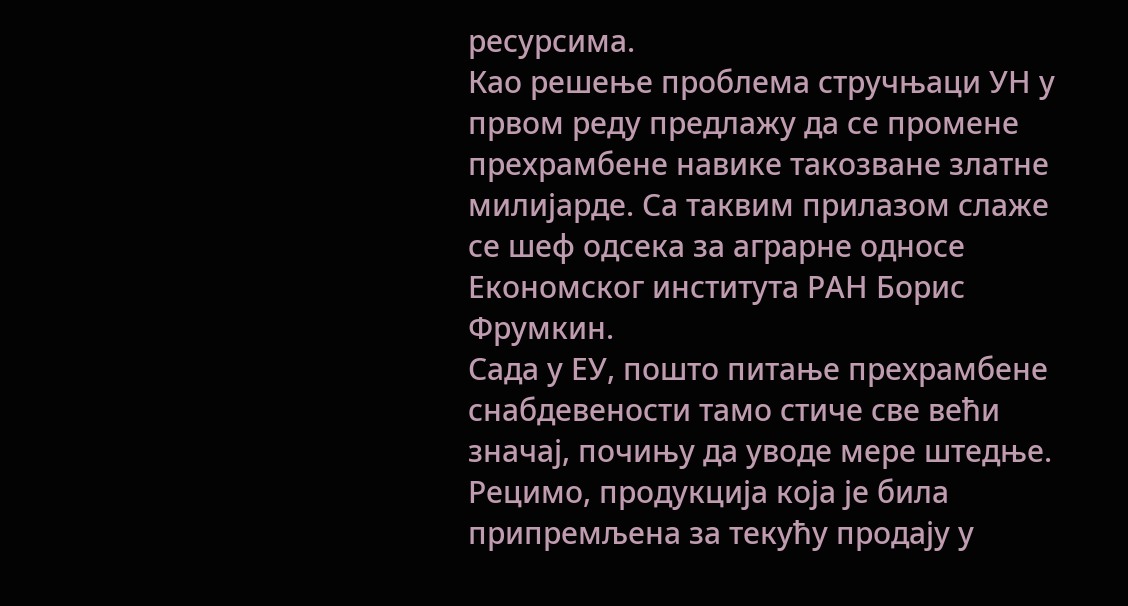ресурсима.
Као решење проблема стручњаци УН у првом реду предлажу да се промене прехрамбене навике такозване златне милијарде. Са таквим прилазом слаже се шеф одсека за аграрне односе Економског института РАН Борис Фрумкин.
Сада у ЕУ, пошто питање прехрамбене снабдевености тамо стиче све већи значај, почињу да уводе мере штедње. Рецимо, продукција која је била припремљена за текућу продају у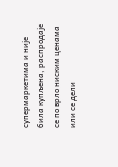супермаркетима и није била купљена, распродаје се по врло ниским ценама или се дели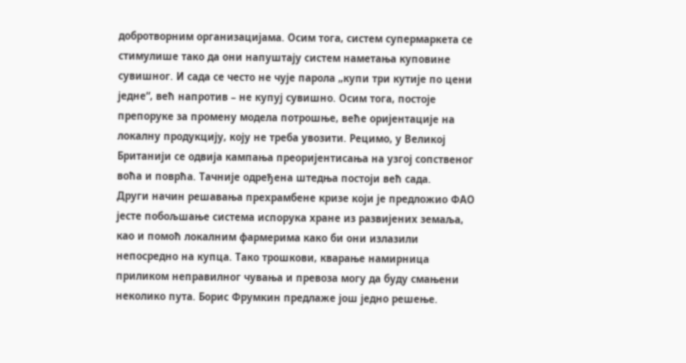добротворним организацијама. Осим тога, систем супермаркета се стимулише тако да они напуштају систем наметања куповине сувишног. И сада се често не чује парола „купи три кутије по цени једне“, већ напротив – не купуј сувишно. Осим тога, постоје препоруке за промену модела потрошње, веће оријентације на локалну продукцију, коју не треба увозити. Рецимо, у Великој Британији се одвија кампања преоријентисања на узгој сопственог воћа и поврћа. Тачније одређена штедња постоји већ сада.
Други начин решавања прехрамбене кризе који је предложио ФАО јесте побољшање система испорука хране из развијених земаља, као и помоћ локалним фармерима како би они излазили непосредно на купца. Тако трошкови, кварање намирница приликом неправилног чувања и превоза могу да буду смањени неколико пута. Борис Фрумкин предлаже још једно решење.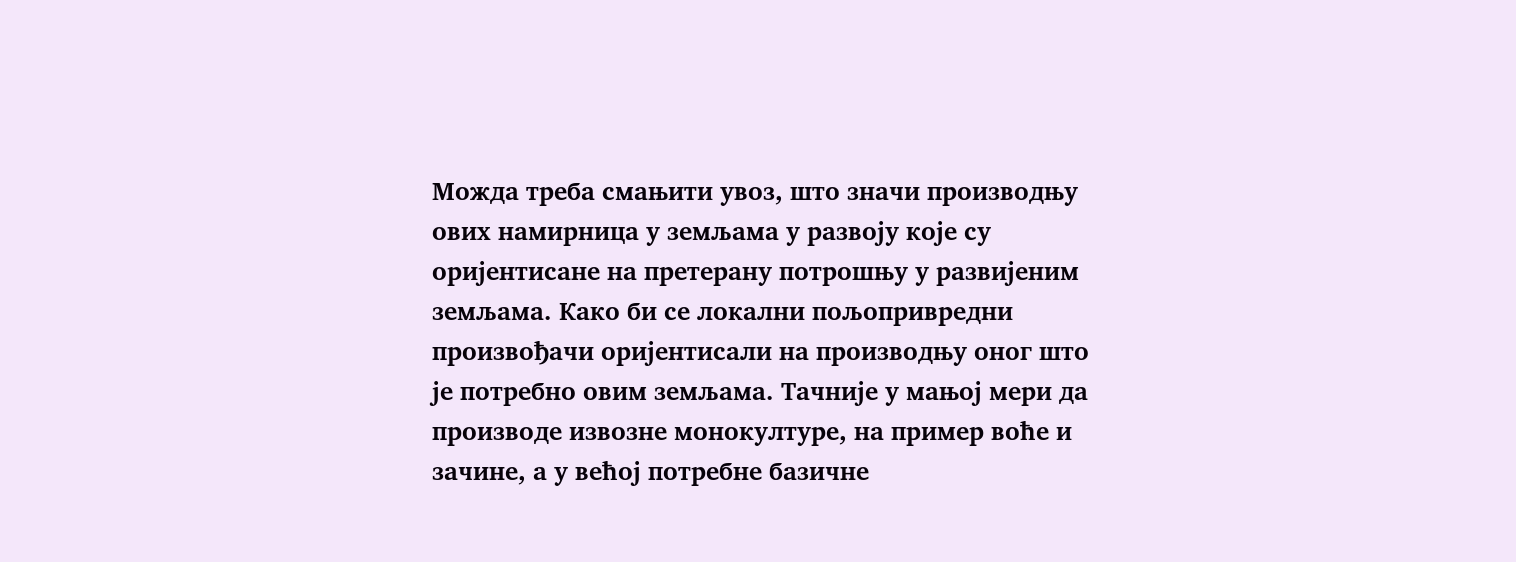Можда треба смањити увоз, што значи производњу ових намирница у земљама у развоју које су оријентисане на претерану потрошњу у развијеним земљама. Како би се локални пољопривредни произвођачи оријентисали на производњу оног што је потребно овим земљама. Тачније у мањој мери да производе извозне монокултуре, на пример воће и зачине, а у већој потребне базичне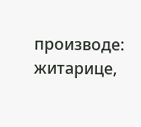производе: житарице,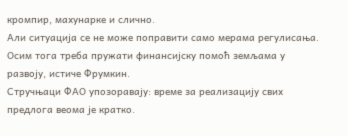кромпир, махунарке и слично.
Али ситуација се не може поправити само мерама регулисања. Осим тога треба пружати финансијску помоћ земљама у развоју, истиче Фрумкин.
Стручњаци ФАО упозоравају: време за реализацију свих предлога веома је кратко.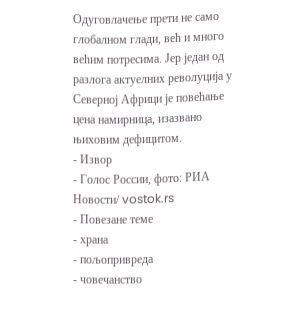Одуговлачење прети не само глобалном глади, већ и много већим потресима. Јер један од разлога актуелних револуција у Северној Африци је повећање цена намирница, изазвано њиховим дефицитом.
- Извор
- Голос России, фото: РИА Новости/ vostok.rs
- Повезане теме
- храна
- пољопривреда
- човечанство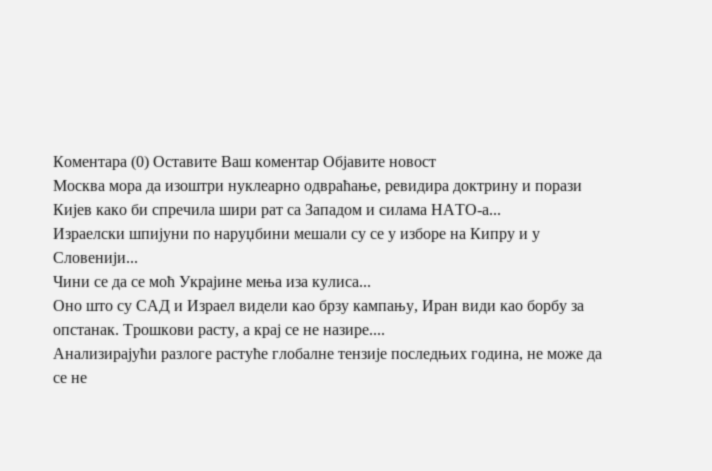Коментара (0) Оставите Ваш коментар Објавите новост
Москва мора да изоштри нуклеарно одвраћање, ревидира доктрину и порази Кијев како би спречила шири рат са Западом и силама НАТО-а...
Израелски шпијуни по наруџбини мешали су се у изборе на Кипру и у Словенији...
Чини се да се моћ Украјине мења иза кулиса...
Оно што су САД и Израел видели као брзу кампању, Иран види као борбу за опстанак. Трошкови расту, а крај се не назире....
Анализирајући разлоге растуће глобалне тензије последњих година, не може да се не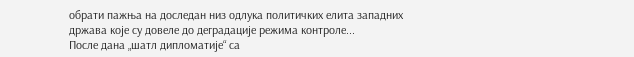обрати пажња на доследан низ одлука политичких елита западних држава које су довеле до деградације режима контроле...
После дана „шатл дипломатије“ са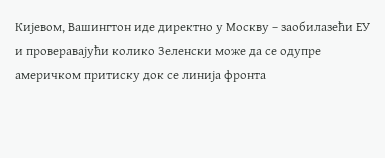Кијевом, Вашингтон иде директно у Москву – заобилазећи ЕУ и проверавајући колико Зелeнски може да се одупре америчком притиску док се линија фронта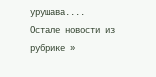урушава....
Остале новости из рубрике »